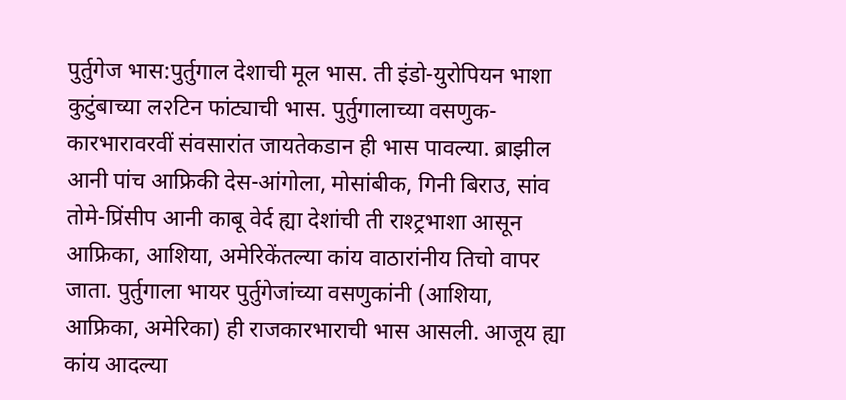पुर्तुगेज भास:पुर्तुगाल देशाची मूल भास. ती इंडो-युरोपियन भाशा कुटुंबाच्या ल२टिन फांट्याची भास. पुर्तुगालाच्या वसणुक-कारभारावरवीं संवसारांत जायतेकडान ही भास पावल्या. ब्राझील आनी पांच आफ्रिकी देस-आंगोला, मोसांबीक, गिनी बिराउ, सांव तोमे-प्रिंसीप आनी काबू वेर्द ह्या देशांची ती राश्ट्रभाशा आसून आफ्रिका, आशिया, अमेरिकेंतल्या कांय वाठारांनीय तिचो वापर जाता. पुर्तुगाला भायर पुर्तुगेजांच्या वसणुकांनी (आशिया, आफ्रिका, अमेरिका) ही राजकारभाराची भास आसली. आजूय ह्या कांय आदल्या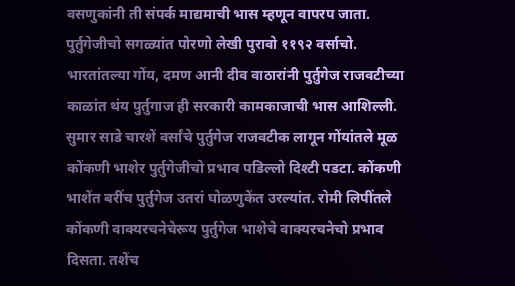वसणुकांनी ती संपर्क माद्यमाची भास म्हणून वापरप जाता. पुर्तुगेजीचो सगळ्यांत पोरणो लेखी पुरावो ११९२ वर्साचो. भारतांतल्या गोंय, दमण आनी दीव वाठारांनी पुर्तुगेज राजवटीच्या काळांत थंय पुर्तुगाज ही सरकारी कामकाजाची भास आशिल्ली. सुमार साडे चारशें वर्सांचे पुर्तुगेज राजवटीक लागून गोंयांतले मूळ कोंकणी भाशेर पुर्तुगेजीचो प्रभाव पडिल्लो दिश्टी पडटा. कोंकणी भाशेंत बरींच पुर्तुगेज उतरां घोळणुकेंत उरल्यांत. रोमी लिपींतले कोंकणी वाक्यरचनेचेरूय पुर्तुगेज भाशेचे वाक्यरचनेचो प्रभाव दिसता. तशेंच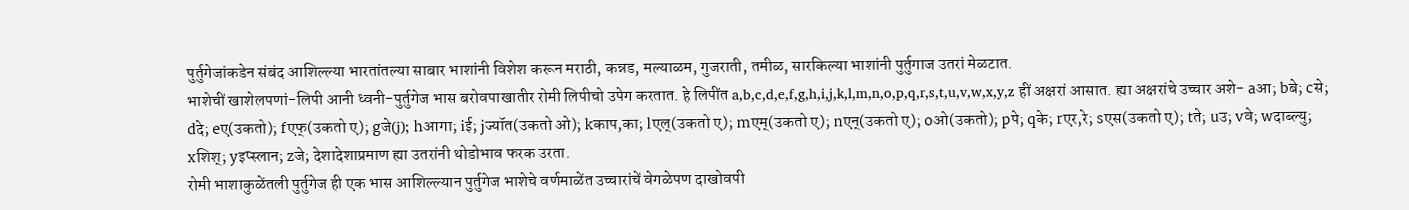पुर्तुगेजांकडेन संबंद आशिल्ल्या भारतांतल्या साबार भाशांनी विशेश करून मराठी, कन्नड, मल्याळम, गुजराती, तमीळ, सारकिल्या भाशांनी पुर्तुगाज उतरां मेळटात.
भाशेचीं खाशेलपणां-लिपी आनी ध्वनी-पुर्तुगेज भास बरोवपाखातीर रोमी लिपीचो उपेग करतात. हे लिपींत a,b,c,d,e,f,g,h,i,j,k,l,m,n,o,p,q,r,s,t,u,v,w,x,y,z हीं अक्षरां आसात. ह्या अक्षरांचे उच्चार अशे- aआ; bबे; cसे; dदे; eए(उकतो); fएफ्(उकतो ए); gजे(j); hआगा; iई; jज्यॉत(उकतो ओ); kकाप,का; lएल्(उकतो ए); mएम्(उकतो ए); nएन्(उकतो ए); oओ(उकतो); pपे; qके; rएर,रे; sएस(उकतो ए); tते; uउ; vवे; wदाब्ल्यु; xशिश्; yइप्स्लान; zजे; देशादेशाप्रमाण ह्या उतरांनी थोडोभाव फरक उरता.
रोमी भाशाकुळेंतली पुर्तुगेज ही एक भास आशिल्ल्यान पुर्तुगेज भाशेचे वर्णमाळेंत उच्चारांचें वेगळेपण दाखोवपी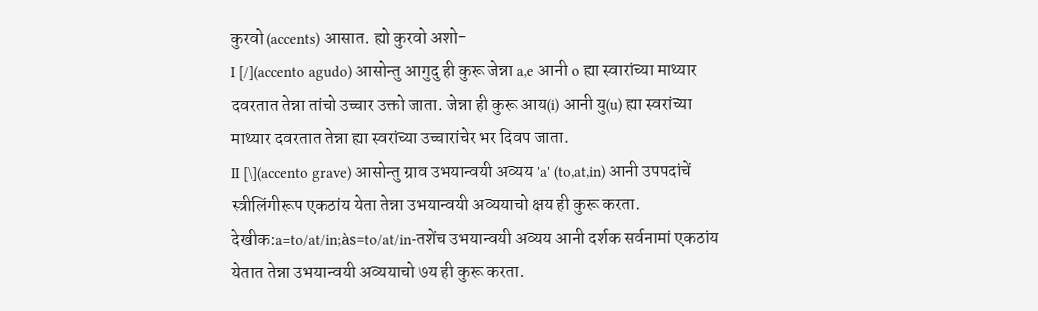कुरवो (accents) आसात. ह्यो कुरवो अशो-
I [/](accento agudo) आसोन्तु आगुदु ही कुरू जेन्ना a,e आनी o ह्या स्वारांच्या माथ्यार दवरतात तेन्ना तांचो उच्चार उक्तो जाता. जेन्ना ही कुरू आय(i) आनी यु(u) ह्या स्वरांच्या माथ्यार दवरतात तेन्ना ह्या स्वरांच्या उच्चारांचेर भर दिवप जाता.
II [\](accento grave) आसोन्तु ग्राव उभयान्वयी अव्यय 'a' (to,at,in) आनी उपपदांचें स्त्रीलिंगीरूप एकठांय येता तेन्ना उभयान्वयी अव्ययाचो क्षय ही कुरू करता.
देखीक:a=to/at/in;às=to/at/in-तशेंच उभयान्वयी अव्यय आनी दर्शक सर्वनामां एकठांय येतात तेन्ना उभयान्वयी अव्ययाचो ७य ही कुरू करता.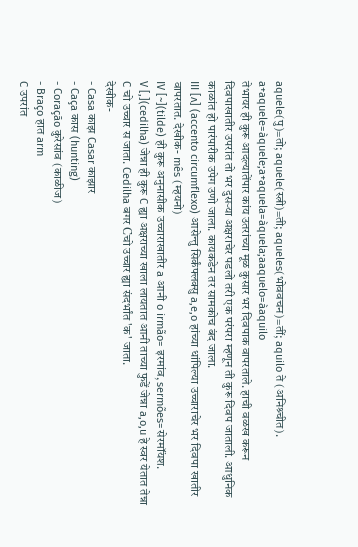aquele(पु)=तो; aquele(स्त्री)=ती; aqueles(भोववचन)=तीं; aquilo ते (अनिश्र्चीत).
a+aquele=àquele;a+aquela=àquela;aaquelo=àaquilo
तेभायर ही कुरू आदल्यातेंपार कांय उतरांच्या मूळ कुसार भर दिवपाक वापरताले. हाची वळख करून दिवपाखातीर उपरांत तो भर दुसऱ्या अक्षराचेर पडलो तरी एक परंपरा म्हणून ती कुरू दिवप जाताली. आधुनिक काळांत हो पारंपारीक उपेग उणो जाला. कायकडेन तर सामकोच बंद जाला.
III [ʌ] (accento circumflexo) आसेन्तु सिर्कंफ्लक्सु a,e,o हांच्या धांपिल्या उच्चाराचेर भर दिवपा खातीर वापरतात. देखीक- mês (म्हयनो)
IV [~](tilde) ही कुरू अनुनासीक उच्चाराखातीर a आनी o irmão= इरमांव, sermões=सेरमॉंयश.
V [,](cedilha) जेन्ना ही कुरू C ह्या अक्षराच्या खाला लायतात आनी ताच्या फुडें जेन्ना a,o,u हे स्वर येतात तेन्ना C चो उच्चार स जाता. Cedilha बगर Cचो उच्चार ह्या संदर्भांत 'क' जाता.
देखीक-
- Casa काझ Casar काझार
- Caça कास (hunting)
- Coraçāo कुरेसांव (काळीज)
- Braço हात arm
C उपरांत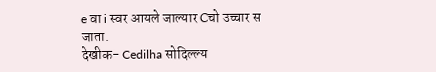e वा i स्वर आयले जाल्यार Cचो उच्चार स जाता.
देखीक- Cedilha सोदिल्ल्य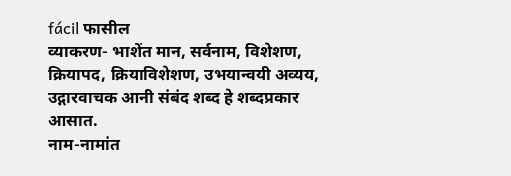fácil फासील
व्याकरण- भाशेंत मान, सर्वनाम, विशेशण, क्रियापद, क्रियाविशेशण, उभयान्वयी अव्यय, उद्गारवाचक आनी संबंद शब्द हे शब्दप्रकार आसात.
नाम-नामांत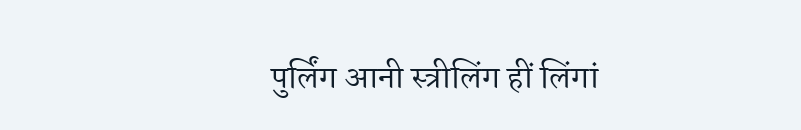पुर्लिंग आनी स्त्रीलिंग हीं लिंगां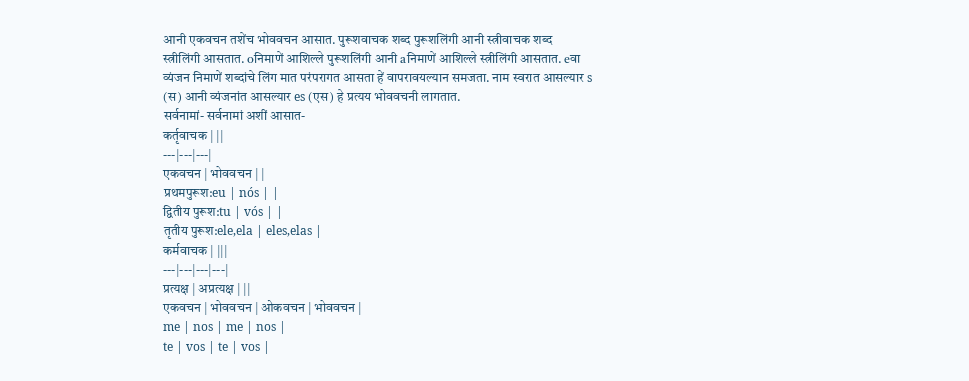आनी एकवचन तशेंच भोववचन आसात. पुरूशवाचक शब्द पुरूशलिंगी आनी स्त्रीवाचक शब्द स्त्रीलिंगी आसतात. oनिमाणें आशिल्ले पुरूशलिंगी आनी aनिमाणें आशिल्ले स्त्रीलिंगी आसतात. eवा व्यंजन निमाणें शब्दांचे लिंग मात परंपरागत आसता हें वापरावयल्यान समजता. नाम स्वरात आसल्यार s (स) आनी व्यंजनांत आसल्यार es (एस) हे प्रत्यय भोववचनी लागतात.
सर्वनामां- सर्वनामां अशीं आसात-
कर्तृवाचक | ||
---|---|---|
एकवचन | भोववचन | |
प्रथमपुरूश:eu | nós | |
द्वितीय पुरूश:tu | vós | |
तृतीय पुरूश:ele,ela | eles,elas |
कर्मवाचक | |||
---|---|---|---|
प्रत्यक्ष | अप्रत्यक्ष | ||
एकवचन | भोववचन | ओकवचन | भोववचन |
me | nos | me | nos |
te | vos | te | vos |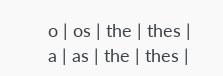o | os | the | thes |
a | as | the | thes |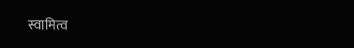स्वामित्व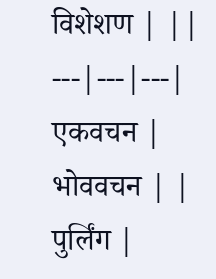विशेशण | ||
---|---|---|
एकवचन | भोववचन | |
पुर्लिंग |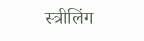स्त्रीलिंग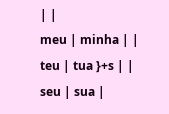| |
meu | minha | |
teu | tua }+s | |
seu | sua |